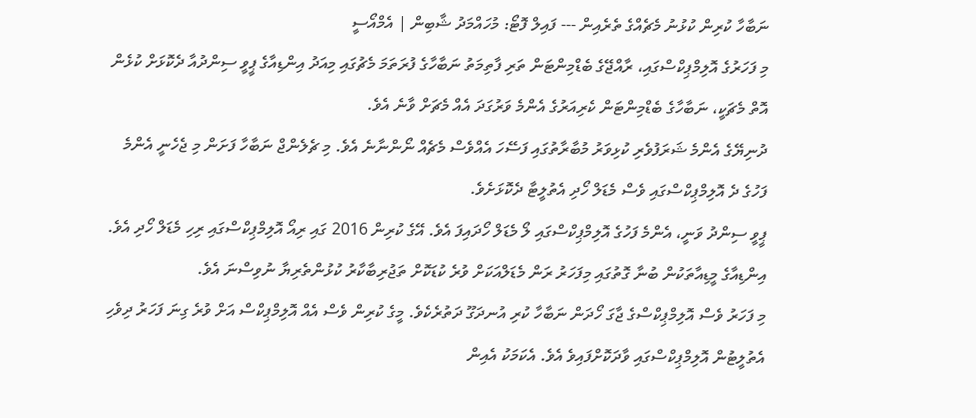ނަބާހާ ކުރިން ކުޅުނު މެޗެއްގެ ތެރެއިން --- ފައިލް ފޮޓޯ: މުހައްމަދު ޝާބިން | އެމްއޯސީ
މި ފަހަރުގެ އޮލިމްޕިކްސްގައި، ރާއްޖޭގެ ބެޑްމިންޓަން ތަރި ފާތިމަތު ނަބާހާގެ ފުރަތަމަ މެޗުގައި މިއަދު އިންޑިއާގެ ޕީވީ ސިންދުއާ ދެކޮޅަށް ކުޅެން އޮތް މެޗަކީ، ނަބާހާގެ ބެޑްމިންޓަން ކެރިއަރުގެ އެންމެ ވަރުގަދަ އެއް މެޗަށް ވާނެ އެވެ.
ދުނިޔޭގެ އެންމެ ޝަރަފުވެރި ކުޅިވަރު މުބާރާތުގައި ފަސޭހަ އެއްވެސް މެޗެއް ނޯންނާނެ އެވެ. މި ޗެލެންޖް ނަބާހާ ފަށަން މި ޖެހެނީ އެންމެ ފަހުގެ ދެ އޮލިމްޕިކްސްގައި ވެސް މެޑަލް ހޯދި އެތުލީޓާ ދެކޮޅަށެވެ.
ޕީވީ ސިންދު ވަނީ، އެންމެ ފަހުގެ އޮލިމްޕިކްސްގައި ލޯ މެޑަލް ހޯދައިފަ އެވެ. އޭގެ ކުރިން 2016 ގައި ރިއޯ އޮލިމްޕިކްސްގައި ރިހި މެޑަލް ހޯދި އެވެ. އިންޑިއާގެ މީޑިއާތަކުން ބުނާ ގޮތުގައި މިފަހަރު ރަން މެޑަލްއަކަށް ވުރެ ކުޑަކޮށް ތަޖުރިބާކާރު ކުޅުންތެރިޔާ ނުވިސްނަ އެވެ.
މި ފަހަރު ވެސް އޮލިމްޕިކްސްގެ ޖާގަ ހޯދަން ނަބާހާ ކުރި އުނދަގޫ ދަތުރެކެވެ. މީގެ ކުރިން ވެސް އެއް އޮލިމްޕިކްސް އަށް ވުރެ ގިނަ ފަހަރު ދިވެހި އެތުލީޓުން އޮލިމްޕިކްސްގައި ވާދަކޮށްފައިވެ އެވެ. އެކަމަކު އެއިން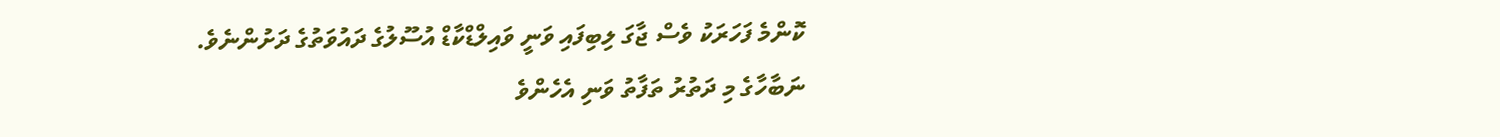ކޮންމެ ފަހަރަކު ވެސް ޖާގަ ލިބިފައި ވަނީ ވައިލްޑްކާޑް އުސޫލުގެ ދައުވަތުގެ ދަށުންނެވެ. ނަބާހާގެ މި ދަތުރު ތަފާތު ވަނި އެހެންވެ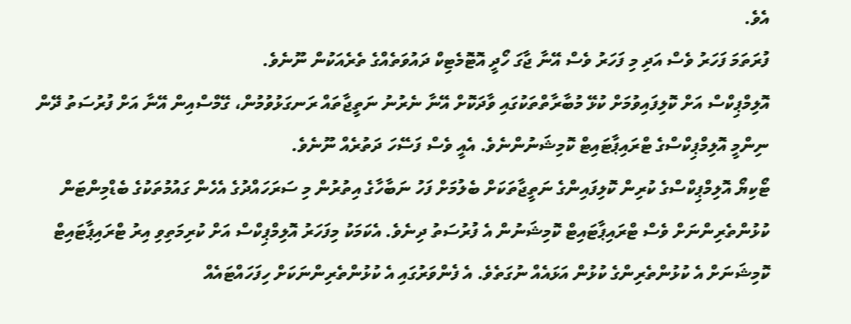އެވެ.
ފުރަތަމަ ފަހަރު ވެސް އަދި މި ފަހަރު ވެސް އޭނާ ޖާގަ ހޯދީ އޮޓޮމެޓިކް ދައުވަތެއްގެ ތެރެއަކުން ނޫނެވެ.
އޮލިމްޕިކްސް އަށް ކޮލިފައިވުމަށް ކުޅޭ މުބާރާތްތަކުގައި ވާދަކޮށް އޭނާ ނެރުނު ނަތީޖާތައް ރަނގަޅުވުމުން، ގޭމްސްއިން އޭނާ އަށް ފުރުސަތު ދޭން ނިންމީ އޮލިމްޕިކްސްގެ ޓްރައިޕާޓައިޓް ކޮމިޝަނުންނެވެ. އެއީ ވެސް ފަސޭހަ ދަތުރެއް ނޫނެވެ.
ޓޯކިޔޯ އޮލިމްޕިކްސްގެ ކުރިން ކޮލިފައިންގެ ނަތީޖާތަކަށް ބެލުމަށް ފަހު ނަބާހާގެ އިތުރުން މި ސަރަހައްދުގެ އެހެން ގައުމުތަކުގެ ބެޑްމިންޓަން ކުޅުންތެރިންނަށް ވެސް ޓްރައިޕާޓައިޓް ކޮމިޝަނުން އެ ފުރުސަތު ދިނެވެ. އެކަމަކު މިފަހަރު އޮލިމްޕިކްސް އަށް ކުރިމަތިވި އިރު ޓްރައިޕާޓައިޓް ކޮމިޝަނަށް އެ ކުޅުންތެރިންގެ ކުޅުން އަޅައެއް ނުގަތެވެ. އެ ފެންވަރުގައި އެ ކުޅުންތެރިންނަކަށް ހިފަހައްޓައެއް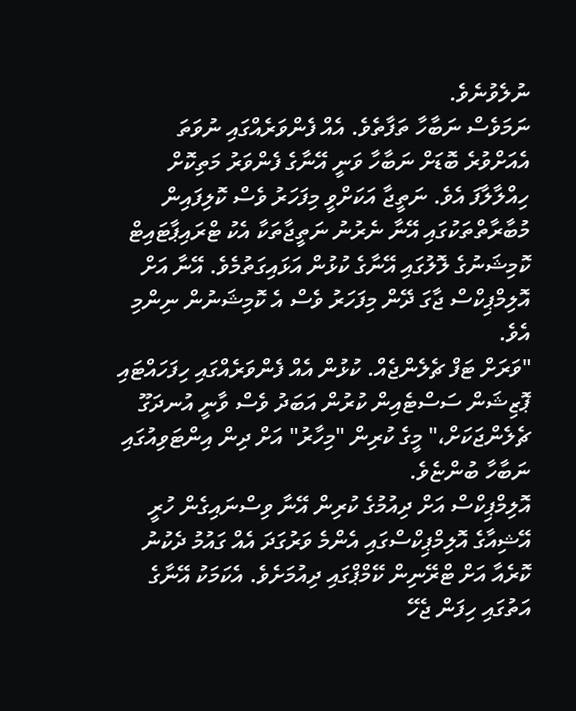ނުލެވުނެވެ.
ނަމަވެސް ނަބާހާ ތަފާތެވެ. އެއް ފެންވަރެއްގައި ނުވަތަ އެއަށްވުރެ ބޮޑަށް ނަބާހާ ވަނީ އޭނާގެ ފެންވަރު މަތިކޮށް ހިއްލާލާފަ އެވެ. ނަތީޖާ އަކަށްވީ މިފަހަރު ވެސް ކޮލިފައިން މުބާރާތްތަކުގައި އޭނާ ނެރުނު ނަތީޖާތަކާ އެކު ޓްރައިޕާޓައިޓް ކޮމިޝަނުގެ ލޮލުގައި އޭނާގެ ކުޅުން އަޅައިގަތުމެވެ. އޭނާ އަށް އޮލިމްޕިކްސް ޖާގަ ދޭން މިފަހަރު ވެސް އެ ކޮމިޝަނުން ނިންމި އެވެ.
"ވަރަށް ޓަފް ޗެލެންޖެއް. ކުޅުން އެއް ފެންވަރެއްގައި ހިފަހައްޓައި ޕޮޒިޝަން ސަސްޓެއިން ކުރުން އަބަދު ވެސް ވާނީ އުނދަގޫ ޗެލެންޖަކަށް،" މީގެ ކުރިން "މިހާރު" އަށް ދިން އިންޓަވިއުގައި ނަބާހާ ބުންޏެވެ.
އޮލިމްޕިކްސް އަށް ދިއުމުގެ ކުރިން އޭނާ ވިސްނައިގެން ހުރީ އޭޝިއާގެ އޮލިމްޕިކްސްގައި އެންމެ ވަރުގަދަ އެއް ގައުމު ދެކުނު ކޮރެއާ އަށް ޓްރޭނިން ކޭމްޕްގައި ދިއުމަށެވެ. އެކަމަކު އޭނާގެ އަތުގައި ހިފަން ޖެހޭ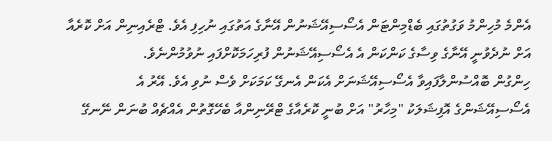އެންމެ މުހިންމު ވަގުތުގައި ބެޑްމިންޓަން އެސޯސިއޭޝަނުން އޭނާގެ އަތުގައި ނުހިފި އެވެ. ޓްރެއިނިން އަށް ކޮރެއާ އަށް ނުދެވުނީ އޭނާގެ ވިސާގެ ކަންކަން އެ އެސޯސިއޭޝަނުން ފުރިހަމަކޮށްފައި ނުވުމުންނެވެ.
ހިންގުން ބޮއްސުންލާފައިވާ އެސޯސިއޭޝަނަށް އެކަން އެނގޭ ކަމަކަށް ވެސް ނުވި އެވެ. އޭރު އެ އެސޯސިއޭޝަންގެ އޮފިޝަލަކު "މިހާރު" އަށް ބުނީ ކޮރެއާގެ ޓްރޭނިންއާ ބެހޭގޮތުން އެއްޗެއް ބުނަން ނޭނގޭ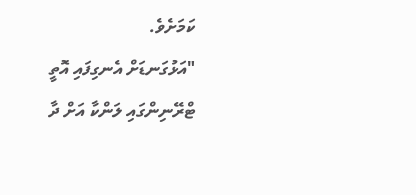ކަމަށެވެ.
"އަޅުގަނޑަށް އެނގިފައި އޮތީ ޓްރޭނިންގައި ލަންކާ އަށް ދާ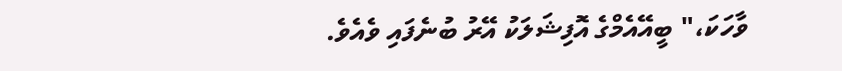ވާހަކަ،" ބީއޭއެމްގެ އޮފިޝަލަކު އޭރު ބުނެފައި ވެއެވެ.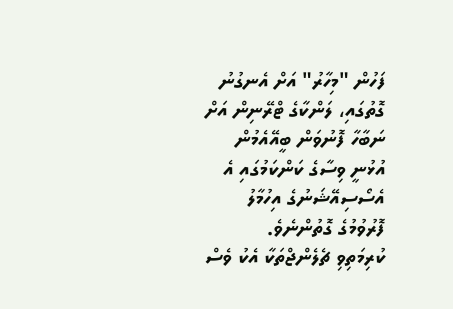ފަހުން "މިހާރު" އަށް އެނގުނު ގޮތުގައި، ލަންކާގެ ޓްރޭނިން އަށް ނަބާހާ ފޮނުވަން ބީއޭއެމުން އުޅުނީ ވިސާގެ ކަންކަމުގައި އެ އެސޯސިއޭޝަނުގެ އިހުމާލު ފޮރުވުމުގެ ގޮތުންނެވެ.
ކުރިމަތިވި ޗެލެންޖްތަކާ އެކު ވެސް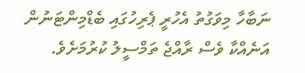ނަބާހާ މިވަގުތު އެހުރީ ޕެރިހުގައި ބެޑްމިންޓަނުން އަނެއްކާ ވެސް ރާއްޖެ ތަމްސީލު ކުރުމަށެވެ.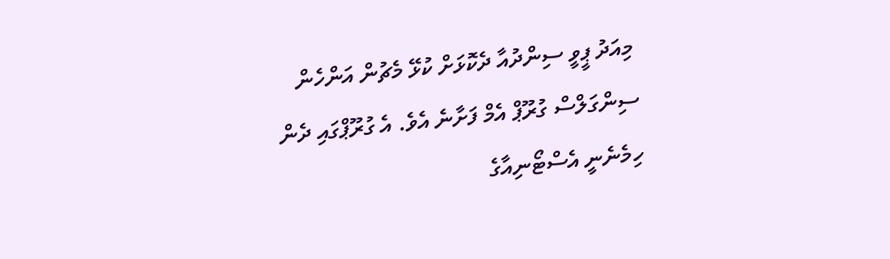މިއަދު ޕީވީ ސިންދުއާ ދެކޮޅަށް ކުޅޭ މެޗުން އަންހެން ސިންގަލްސް ގުރޫޕް އެމް ފަށާނެ އެވެ. އެ ގުރޫޕްގައި ދެން ހިމެނެނީ އެސްޓޯނިއާގެ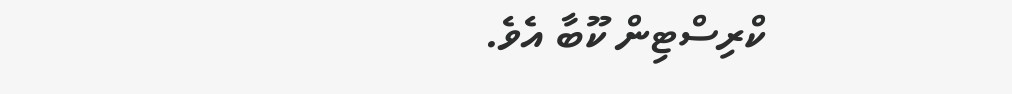ކްރިސްޓިން ކޫބާ އެވެ.